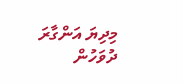މިދިޔަ އަންގާރަ ދުވަހުން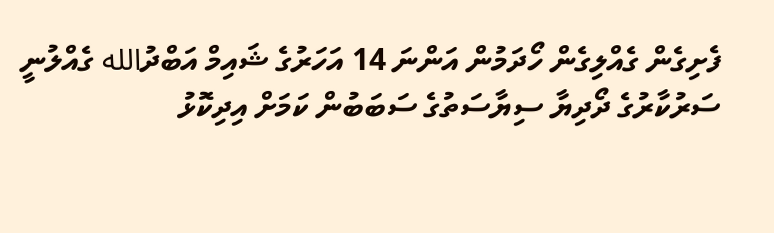ފެށިގެން ގެއްލިގެން ހޯދަމުން އަންނަ 14 އަހަރުގެ ޝައިމް އަބްދުالله ގެއްލުނީ ސަރުކާރުގެ ދޯދިޔާ ސިޔާސަތުގެ ސަބަބުން ކަމަށް އިދިކޮޅު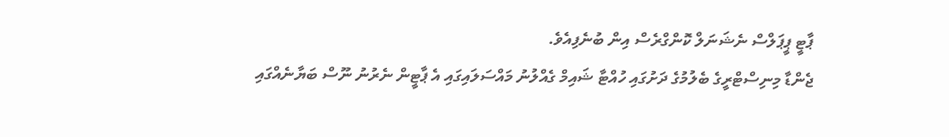ޕާޓީ ޕީޕަލްސް ނެޝަނަލް ކޮންގްރެސް އިން ބުނެފިއެވެ.
ޖެންޑާ މިނިސްޓްރީގެ ބެލުމުގެ ދަށުގައި ހުއްޓާ ޝައިމް ގެއްލުނު މައްސަލައިގައި އެ ޕާޓީން ނެރުނު ނޫސް ބަޔާނެއްގައި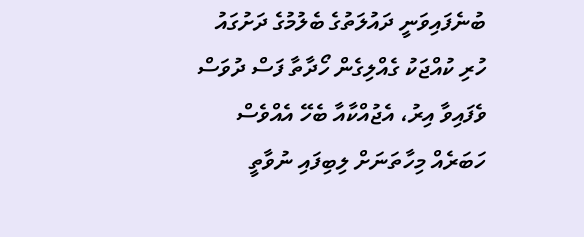ބުނެފައިވަނީ ދައުލަތުގެ ބެލުމުގެ ދަށުގައު ހުރި ކުއްޖަކު ގެއްލިގެން ހޯދާތާ ފަސް ދުވަސް ވެފައިވާ އިރު، އެޖުއްކާއާ ބެހޭ އެއްވެސް ހަބަރެއް މިހާތަނަށް ލިބިފައި ނުވާތީ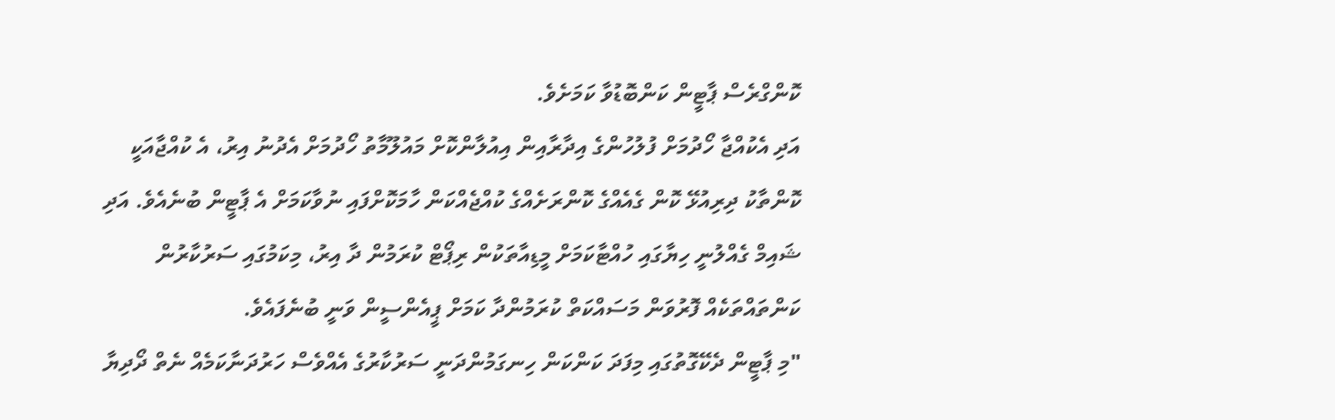ކޮންގްރެސް ޕާޓީން ކަންބޮޑުވާ ކަމަށެވެ.
އަދި އެކުއްޖާ ހޯދުމަށް ފުލުހުންގެ އިދާރާއިން އިއުލާންކޮށް މައުލޫމާތު ހޯދުމަށް އެދުނު އިރު، އެ ކުއްޖާއަކީ ކޮންތާކު ދިރިއުޅޭ ކޮން ގެއެއްގެ ކޮންރަށެއްގެ ކުއްޖެއްކަން ހާމަކޮށްފައި ނުވާކަމަށް އެ ޕާޓީން ބުނެއެވެ. އަދި ޝައިމް ގެއްލުނީ ހިޔާގައި ހުއްޓާކަމަށް މީޑިއާތަކުން ރިޕޯޓް ކުރަމުން ދާ އިރު، މިކަމުގައި ސަރުކާރުން ކަންތައްތަކެއް ފޮރުވަން މަސައްކަތް ކުރަމުންދާ ކަމަށް ޕީއެންސީން ވަނީ ބުނެފައެވެ.
"މި ޕާޓީން ދެކޭގޮތުގައި މިފަދަ ކަންކަން ހިނގަމުންދަނީ ސަރުކާރުގެ އެއްވެސް ހަރުދަނާކަމެއް ނެތް ދޯދިޔާ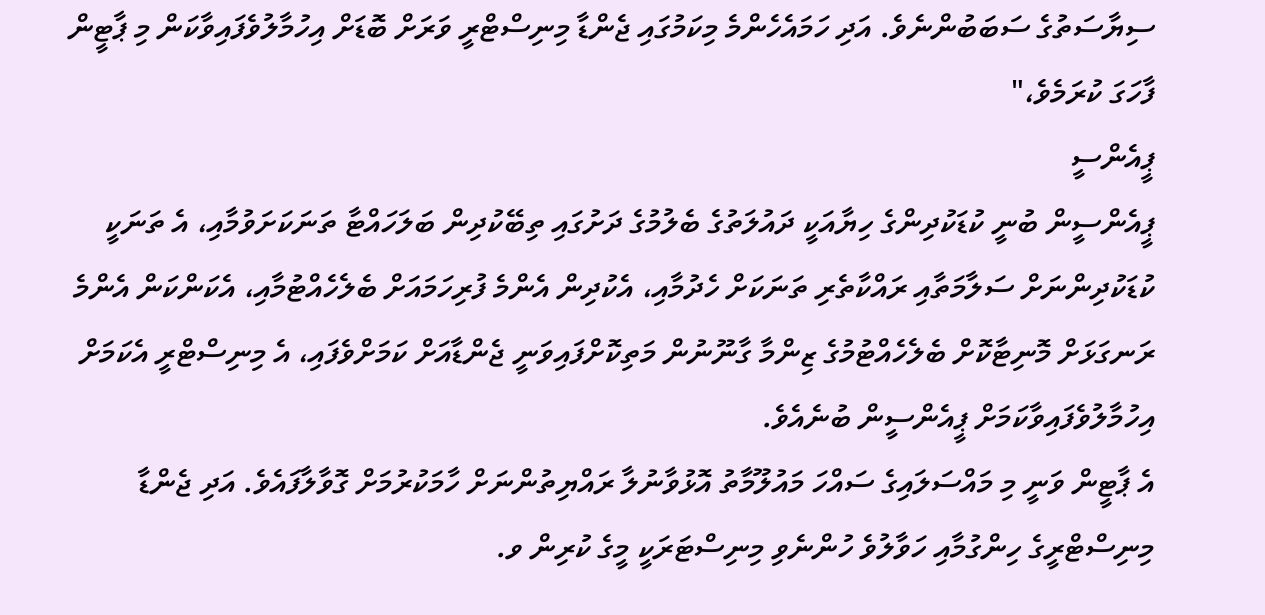ސިޔާސަތުގެ ސަބަބުންނެވެ. އަދި ހަމައެހެންމެ މިކަމުގައި ޖެންޑާ މިނިސްޓްރީ ވަރަށް ބޮޑަށް އިހުމާލުވެފައިވާކަން މި ޕާޓީން ފާހަގަ ކުރަމެވެ،"
ޕީއެންސީ
ޕީއެންސީން ބުނީ ކުޑަކުދިންގެ ހިޔާއަކީ ދައުލަތުގެ ބެލުމުގެ ދަށުގައި ތިބޭކުދިން ބަލަހައްޓާ ތަނަކަށަވުމާއި، އެ ތަނަކީ ކުޑަކުދިންނަށް ސަލާމަތާއި ރައްކާތެރި ތަނަކަށް ހެދުމާއި، އެކުދިން އެންމެ ފުރިހަމައަށް ބެލެހެއްޓުމާއި، އެކަންކަން އެންމެ ރަނގަޅަށް މޮނިޓާކޮށް ބެލެހެއްޓުމުގެ ޒިންމާ ގާނޫނުން މަތިކޮށްފައިވަނީ ޖެންޑާއަށް ކަމަށްވެފައި، އެ މިނިސްޓްރީ އެކަމަށް އިހުމާލުވެފައިވާކަމަށް ޕީއެންސީން ބުނެއެވެ.
އެ ޕާޓީން ވަނީ މި މައްސަލައިގެ ސައްހަ މައުލޫމާތު އޮޅުވާނުލާ ރައްޔިތުންނަށް ހާމަކުރުމަށް ގޮވާލާފައެވެ. އަދި ޖެންޑާ މިނިސްޓްރީގެ ހިންގުމާއި ހަވާލުވެ ހުންނެވި މިނިސްޓަރަކީ މީގެ ކުރިން ވ.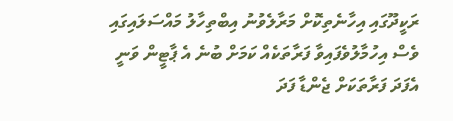ރަކީދޫގައި އިހާނެތިކޮށް މަރާލެވުނު އިބްތިހާލު މައްސަލައިގައި ވެސް އިހުމާލުވެފައިވާ ފަރާތަކެއް ކަމަށް ބުނެ އެ ޕާޓީން ވަނީ އެފަދަ ފަރާތަކަށް ޖެންޑާ ފަދަ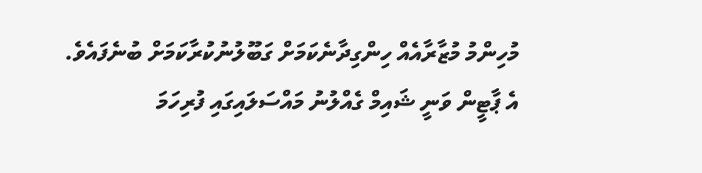މުހިންމު މުޒާރާއެއް ހިންގިދާނެކަމަށް ގަބޫލުނުކުރާކަމަށް ބުނެފައެވެ.
އެ ޕާޓީން ވަނީ ޝައިމް ގެއްލުނު މައްސަލައިގައި ފުރިހަމަ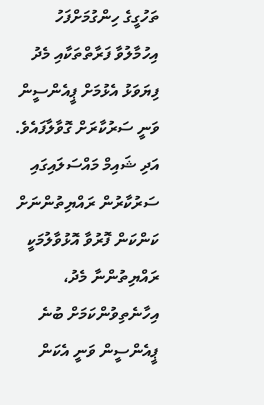ތަހުގީގެ ހިންގުމަށްފަހު އިހުމާލުވާ ފަރާތްތަކާއި މެދު ފިޔަވަޅު އެޅުމަށް ޕީއެންސީން ވަނީ ސަރުކާރަށް ގޮވާލާފައެވެ. އަދި ޝައިމް މައްސަލައިގައި ސަރުކާރުން ރައްޔިތުންނަށް ކަންކަން ފޮރުވާ އޮޅުވާލުމަކީ ރައްޔިތުންނާ މެދު، އިހާނެތިވުންކަމަށް ބުނެ ޕީއެންސީން ވަނީ އެކަން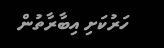ހަރުކަށި އިބާރާތުން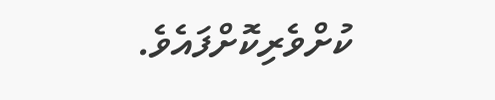ކުށްވެރިކޮށްފައެވެ.